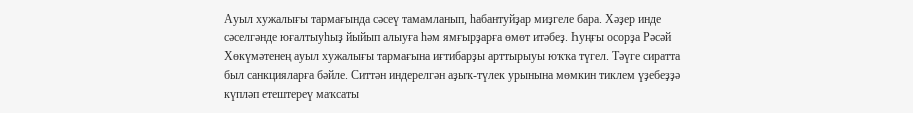Ауыл хужалығы тармағында сәсеү тамамланып, һабантуйҙар миҙгеле бара. Хәҙер инде сәселгәнде юғалтыуһыҙ йыйып алыуға һәм ямғырҙарға өмөт итәбеҙ. Һуңғы осорҙа Рәсәй Хөкүмәтенең ауыл хужалығы тармағына иғтибарҙы арттырыуы юҡҡа түгел. Тәүге сиратта был санкцияларға бәйле. Ситтән индерелгән аҙыҡ-түлек урынына мөмкин тиклем үҙебеҙҙә күпләп етештереү маҡсаты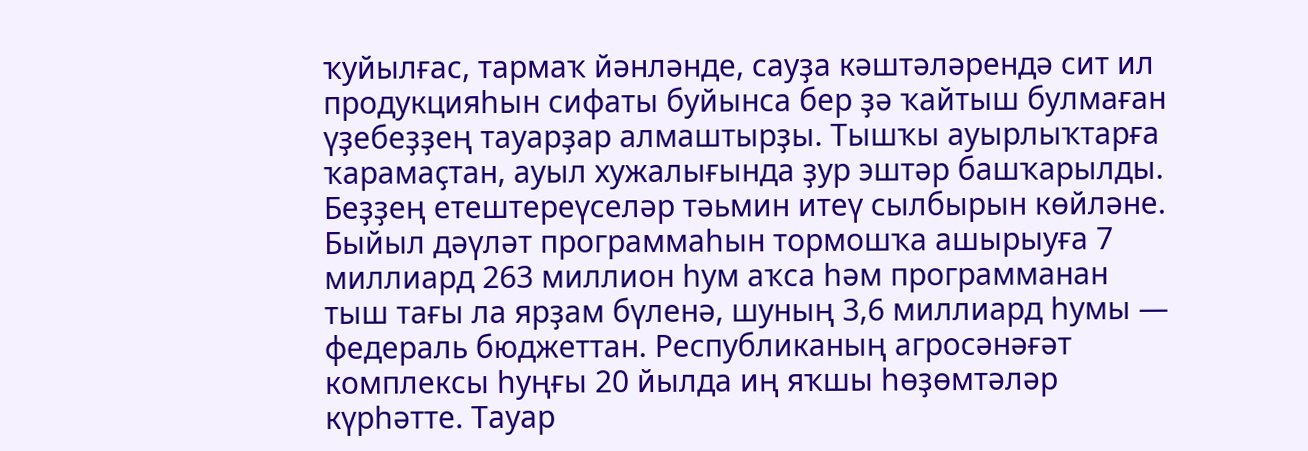ҡуйылғас, тармаҡ йәнләнде, сауҙа кәштәләрендә сит ил продукцияһын сифаты буйынса бер ҙә ҡайтыш булмаған үҙебеҙҙең тауарҙар алмаштырҙы. Тышҡы ауырлыҡтарға ҡарамаҫтан, ауыл хужалығында ҙур эштәр башҡарылды. Беҙҙең етештереүселәр тәьмин итеү сылбырын көйләне. Быйыл дәүләт программаһын тормошҡа ашырыуға 7 миллиард 263 миллион һум аҡса һәм программанан тыш тағы ла ярҙам бүленә, шуның 3,6 миллиард һумы — федераль бюджеттан. Республиканың агросәнәғәт комплексы һуңғы 20 йылда иң яҡшы һөҙөмтәләр күрһәтте. Тауар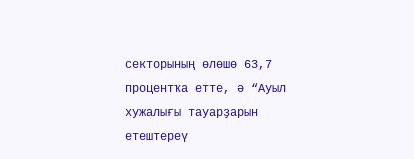секторының өлөшө 63,7 процентҡа етте, ә “Ауыл хужалығы тауарҙарын етештереү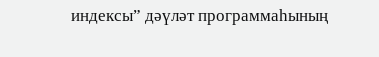индексы” дәүләт программаһының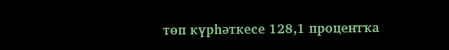төп күрһәткесе 128,1 процентҡа